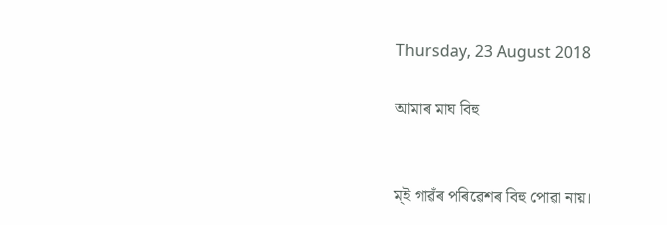Thursday, 23 August 2018

আমাৰ মাঘ বিহু


ম্ই গাৱঁৰ পৰিৱেশৰ বিহু পোৱা নায়।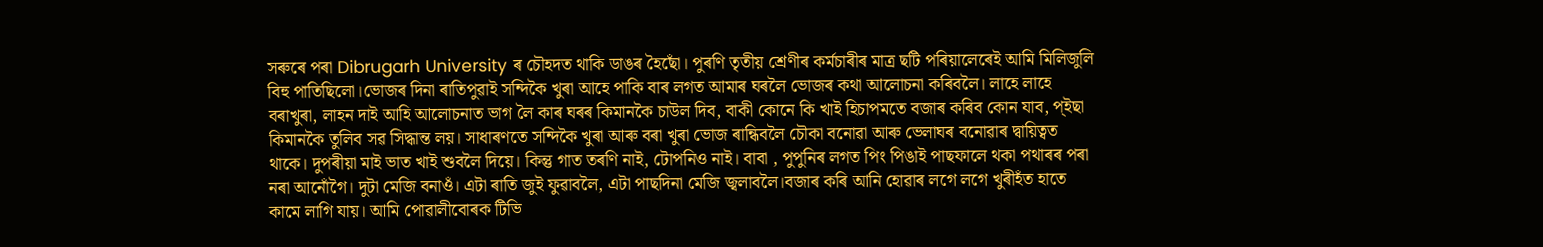সৰুৰে পৰা Dibrugarh University ৰ চৌহদত থাকি ডাঙৰ হৈছোঁ। পুৰণি তৃতীয় শ্ৰেণীৰ কৰ্মচাৰীৰ মাত্ৰ ছটি পৰিয়ালেৰেই আমি মিলিজুলি বিহু পাতিছিলো।ভোজৰ দিনা ৰাতিপুৱাই সন্দিকৈ খুৰা আহে পাকি বাৰ লগত আমাৰ ঘৰলৈ ভোজৰ কথা আলোচনা কৰিবলৈ। লাহে লাহে বৰাখুৰা, লাহন দাই আহি আলোচনাত ভাগ লৈ কাৰ ঘৰৰ কিমানকৈ চাউল দিব, বাকী কোনে কি খাই হিচাপমতে বজাৰ কৰিব কোন যাব, প্ইছা কিমানকৈ তুলিব সৱ সিদ্ধান্ত লয়। সাধাৰণতে সন্দিকৈ খুৰা আৰু বৰা খুৰা ভোজ ৰান্ধিবলৈ চৌকা বনোৱা আৰু ভেলাঘৰ বনোৱাৰ দ্বায়িত্বত থাকে। দুপৰীয়া মাই ভাত খাই শুবলৈ দিয়ে। কিন্তু গাত তৰণি নাই, টোপনিও নাই। বাবা , পুপুনিৰ লগত পিং পিঙাই পাছফালে থকা পথাৰৰ পৰা নৰা আনোঁগৈ। দুটা মেজি বনাওঁ। এটা ৰাতি জুই ফুৱাবলৈ, এটা পাছদিনা মেজি জ্বলাবলৈ।বজাৰ কৰি আনি হোৱাৰ লগে লগে খুৰীহঁত হাতে কামে লাগি যায়। আমি পোৱালীবোৰক টিভি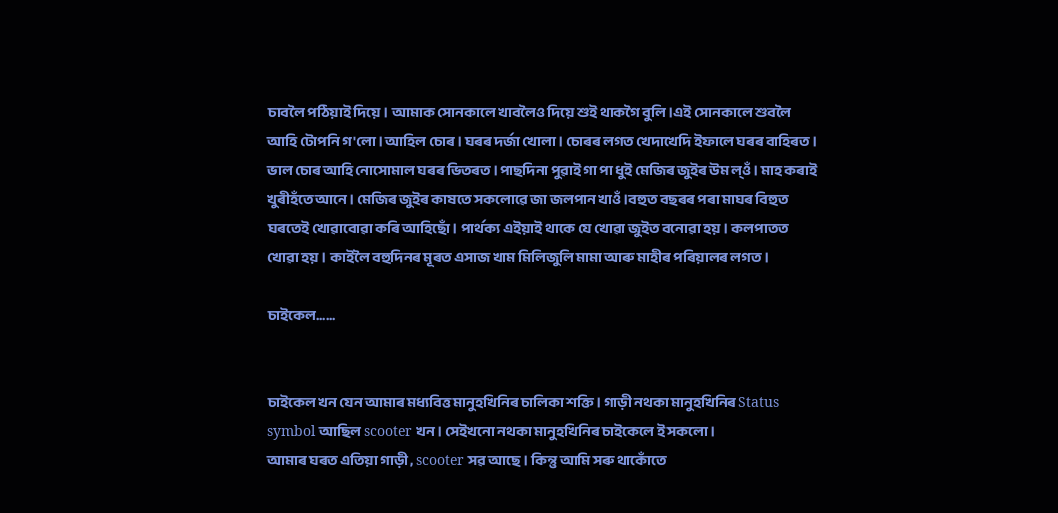চাবলৈ পঠিয়াই দিয়ে। আমাক সোনকালে খাবলৈও দিয়ে শুই থাকগৈ বুলি।এই সোনকালে শুবলৈ আহি টোপনি গ'লো। আহিল চোৰ। ঘৰৰ দৰ্জা খোলা। চোৰৰ লগত খেদাখেদি ইফালে ঘৰৰ বাহিৰত। ভাল চোৰ আহি নোসোমাল ঘৰৰ ভিতৰত।পাছদিনা পুৱাই গা পা ধুই মেজিৰ জুইৰ উম ল্ওঁ। মাহ কৰাই খুৰীহঁতে আনে। মেজিৰ জুইৰ কাষতে সকলোৱে জা জলপান খাওঁ।বহুত বছৰৰ পৰা মাঘৰ বিহুত ঘৰতেই খোৱাবোৱা কৰি আহিছোঁ। পাৰ্থক্য এইয়াই থাকে যে খোৱা জুইত বনোৱা হয়। কলপাতত খোৱা হয়। কাইলৈ বহুদিনৰ মূৰত এসাজ খাম মিলিজুলি মামা আৰু মাহীৰ পৰিয়ালৰ লগত।

চাইকেল......


চাইকেল খন যেন আমাৰ মধ্যবিত্ত মানুহখিনিৰ চালিকা শক্তি। গাড়ী নথকা মানুহখিনিৰ Status symbol আছিল scooter খন। সেইখনো নথকা মানুহখিনিৰ চাইকেলে ই সকলো।
আমাৰ ঘৰত এতিয়া গাড়ী , scooter সৱ আছে। কিন্তু আমি সৰু থাকোঁতে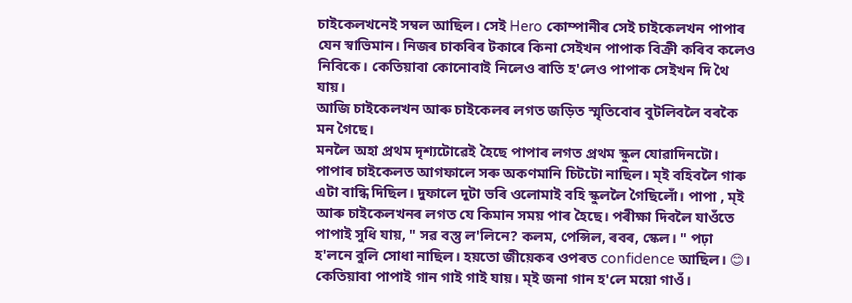চাইকেলখনেই সম্বল আছিল। সেই Hero কোম্পানীৰ সেই চাইকেলখন পাপাৰ যেন স্ৱাভিমান। নিজৰ চাকৰিৰ টকাৰে কিনা সেইখন পাপাক বিক্ৰী কৰিব কলেও নিবিকে। কেতিয়াবা কোনোবাই নিলেও ৰাতি হ'লেও পাপাক সেইখন দি থৈ যায়।
আজি চাইকেলখন আৰু চাইকেলৰ লগত জড়িত স্মৃতিবোৰ বুটলিবলৈ বৰকৈ মন গৈছে।
মনলৈ অহা প্ৰথম দৃশ্যটোৱেই হৈছে পাপাৰ লগত প্ৰথম স্কুল যোৱাদিনটো। পাপাৰ চাইকেলত আগফালে সৰু অকণমানি চিটটো নাছিল। ম্ই বহিবলৈ গাৰু এটা বান্ধি দিছিল। দুফালে দুটা ভৰি ওলোমাই বহি স্কুললৈ গৈছিলোঁ। পাপা , ম্ই আৰু চাইকেলখনৰ লগত যে কিমান সময় পাৰ হৈছে। পৰীক্ষা দিবলৈ যাওঁতে পাপাই সুধি যায়, " সৱ বস্তু ল'লিনে? কলম, পেন্সিল, ৰবৰ, স্কেল। " পঢ়া হ'লনে বুলি সোধা নাছিল। হয়তো জীয়েকৰ ওপৰত confidence আছিল। 😊। কেতিয়াবা পাপাই গান গাই গাই যায়। ম্ই জনা গান হ'লে ময়ো গাওঁ।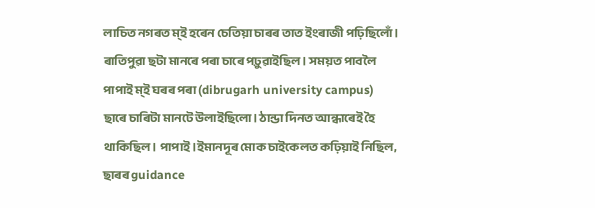লাচিত নগৰত ম্ই হৰেন চেতিয়া চাৰৰ তাত ইংৰাজী পঢ়িছিলোঁ। ৰাতিপুৱা ছটা মানৰে পৰা চাৰে পঢ়ুৱাইছিল। সময়ত পাবলৈ পাপাই ম্ই ঘৰৰ পৰা (dibrugarh university campus) ছাৰে চাৰিটা মানটে উলাইছিলো। ঠান্ডা দিনত আন্ধাৰেই হৈ থাকিছিল। পাপাই।ইমানদূৰ মোক চাইকেলত কঢ়িয়াই নিছিল, ছাৰৰ guidance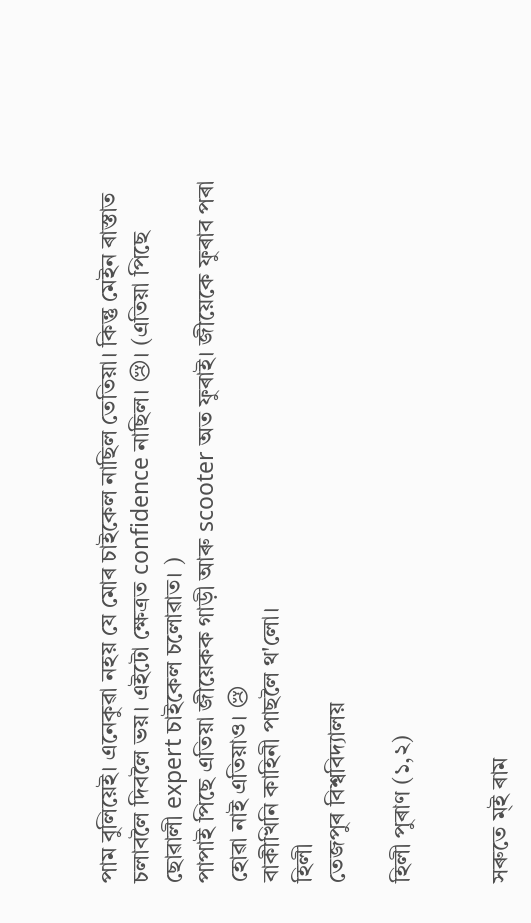পাম বুলিয়েই। এনেকুৱা নহয় যে মোৰ চাইকেল নাছিল তেতিয়া। কিন্তু মেইন ৰাস্তাত চলাবলৈ দিবলৈ ভয়। এইটো ক্ষেত্ৰত confidence নাছিল। 😢। (এতিয়া পিছে ছোৱালী expert চাইকেল চলোৱাত। )
পাপাই পিছে এতিয়া জীয়েকক গাড়ী আৰু scooter অত ফুৰাই। জীয়েকে ফুৰাব পৰা হোৱা নাই এতিয়াও। 😢
বাকীখিনি কাহিনী পাছলৈ থ'লো।
হিলী
তেজপুৰ বিশ্ৱবিদ্যালয়

হিলী পুৰাণ (১,২)


সৰুতে ম্ই ৰাম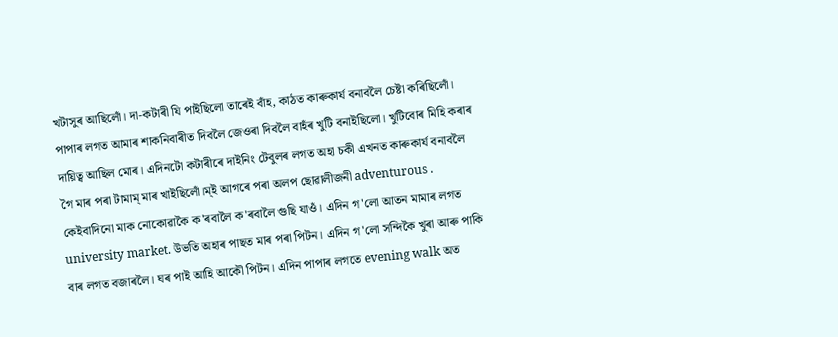খটাসুৰ আছিলোঁ। দা-কটাৰী যি পাইছিলো তাৰেই বাঁহ, কাঠত কাৰুকাৰ্য বনাবলৈ চেষ্টা কৰিছিলোঁ। পাপাৰ লগত আমাৰ শাকনিবাৰীত দিবলৈ জেওৰা দিবলৈ বাহঁৰ খুটি বনাইছিলো। খুটিবোৰ মিহি কৰাৰ দায়িত্ব আছিল মোৰ। এদিনটো কটাৰীৰে দাইনিং টেবুলৰ লগত অহা চকী এখনত কাৰুকাৰ্য বনাবলৈ গৈ মাৰ পৰা টামাম্ মাৰ খাইছিলোঁ।ম্ই আগৰে পৰা অলপ ছোৱালীজনী adventurous . কেইবাদিনো মাক নোকোৱাকৈ ক'ৰবালৈ ক'ৰবালৈ গুছি যাওঁ। এদিন গ'লো আতন মামাৰ লগত university market. উভতি অহাৰ পাছত মাৰ পৰা পিটন। এদিন গ'লো সন্দিকৈ খুৰা আৰু পাকি বাৰ লগত বজাৰলৈ। ঘৰ পাই আহি আকৌ পিটন। এদিন পাপাৰ লগতে evening walk অত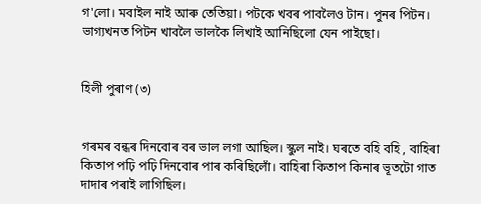গ'লো। মবাইল নাই আৰু তেতিয়া। পটকে খবৰ পাবলৈও টান। পুনৰ পিটন। ভাগ্যখনত পিটন খাবলৈ ভালকৈ লিখাই আনিছিলো যেন পাইছো।


হিলী পুৰাণ (৩)


গৰমৰ বন্ধৰ দিনবোৰ বৰ ভাল লগা আছিল। স্কুল নাই। ঘৰতে বহি বহি , বাহিৰা কিতাপ পঢ়ি পঢ়ি দিনবোৰ পাৰ কৰিছিলোঁ। বাহিৰা কিতাপ কিনাৰ ভূতটো গাত দাদাৰ পৰাই লাগিছিল।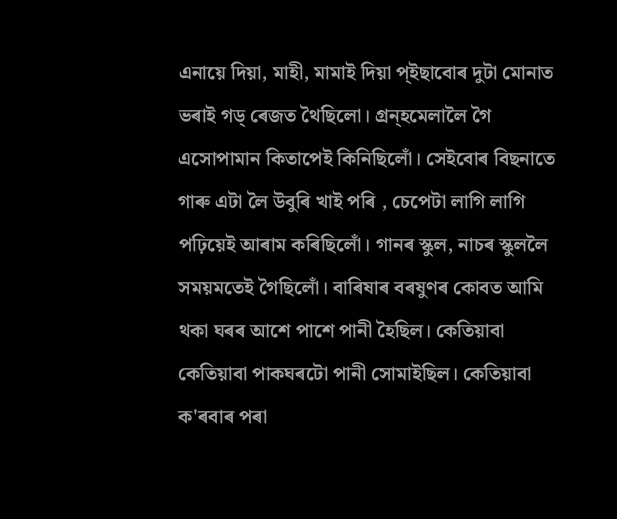এনায়ে দিয়া, মাহী, মামাই দিয়া প্ইছাবোৰ দুটা মোনাত ভৰাই গড্ ৰেজত থৈছিলো। গ্ৰন্হমেলালৈ গৈ এসোপামান কিতাপেই কিনিছিলোঁ। সেইবোৰ বিছনাতে গাৰু এটা লৈ উবুৰি খাই পৰি , চেপেটা লাগি লাগি পঢ়িয়েই আৰাম কৰিছিলোঁ। গানৰ স্কুল, নাচৰ স্কুললৈ সময়মতেই গৈছিলোঁ। বাৰিষাৰ বৰষুণৰ কোবত আমি থকা ঘৰৰ আশে পাশে পানী হৈছিল। কেতিয়াবা কেতিয়াবা পাকঘৰটো পানী সোমাইছিল। কেতিয়াবা ক'ৰবাৰ পৰা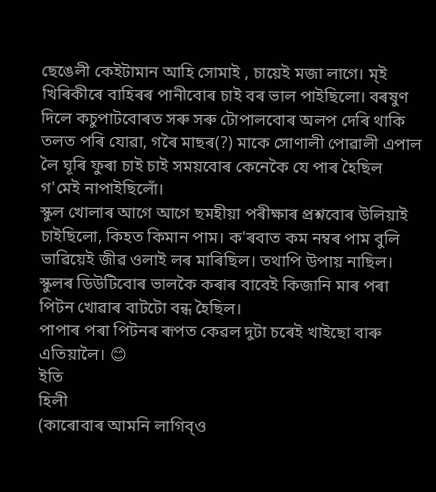ছেঙেলী কেইটামান আহি সোমাই , চায়েই মজা লাগে। ম্ই খিৰিকীৰে বাহিৰৰ পানীবোৰ চাই বৰ ভাল পাইছিলো। বৰষুণ দিলে কচুপাটবোৰত সৰু সৰু টোপালবোৰ অলপ দেৰি থাকি তলত পৰি যোৱা, গৰৈ মাছৰ(?) মাকে সোণালী পোৱালী এপাল লৈ ঘূৰি ফুৰা চাই চাই সময়বোৰ কেনেকৈ যে পাৰ হৈছিল গ'মেই নাপাইছিলোঁ।
স্কুল খোলাৰ আগে আগে ছমহীয়া পৰীক্ষাৰ প্ৰশ্নবোৰ উলিয়াই চাইছিলো, কিহত কিমান পাম। ক'ৰবাত কম নম্বৰ পাম বুলি ভাৱিয়েই জীৱ ওলাই লৰ মাৰিছিল। তথাপি উপায় নাছিল। স্কুলৰ ডিউটিবোৰ ভালকৈ কৰাৰ বাবেই কিজানি মাৰ পৰা পিটন খোৱাৰ বাটটো বন্ধ হৈছিল।
পাপাৰ পৰা পিটনৰ ৰূপত কেৱল দুটা চৰেই খাইছো বাৰু এতিয়ালৈ। 😊
ইতি
হিলী
(কাৰোবাৰ আমনি লাগিব্ও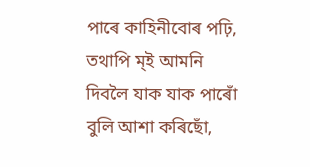পাৰে কাহিনীবোৰ পঢ়ি, তথাপি ম্ই আমনি দিবলৈ যাক যাক পাৰোঁ বুলি আশা কৰিছোঁ,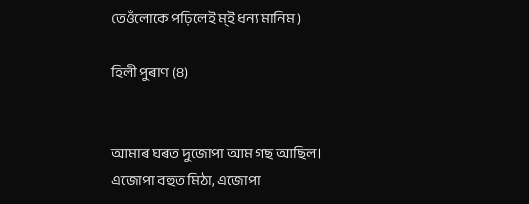তেওঁলোকে পঢ়িলেই ম্ই ধন্য মানিম )

হিলী পুৰাণ (৪)


আমাৰ ঘৰত দুজোপা আম গছ আছিল। এজোপা বহুত মিঠা, এজোপা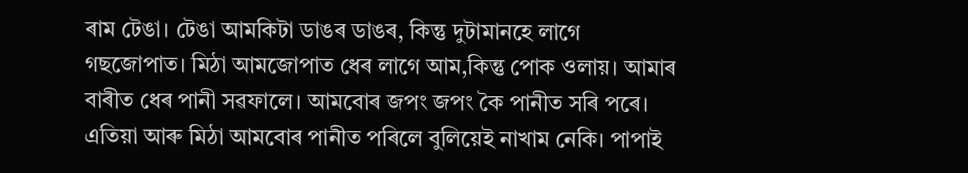ৰাম টেঙা। টেঙা আমকিটা ডাঙৰ ডাঙৰ, কিন্তু দুটামানহে লাগে গছজোপাত। মিঠা আমজোপাত ধেৰ লাগে আম,কিন্তু পোক ওলায়। আমাৰ বাৰীত ধেৰ পানী সৱফালে। আমবোৰ জপং জপং কৈ পানীত সৰি পৰে। এতিয়া আৰু মিঠা আমবোৰ পানীত পৰিলে বুলিয়েই নাখাম নেকি। পাপাই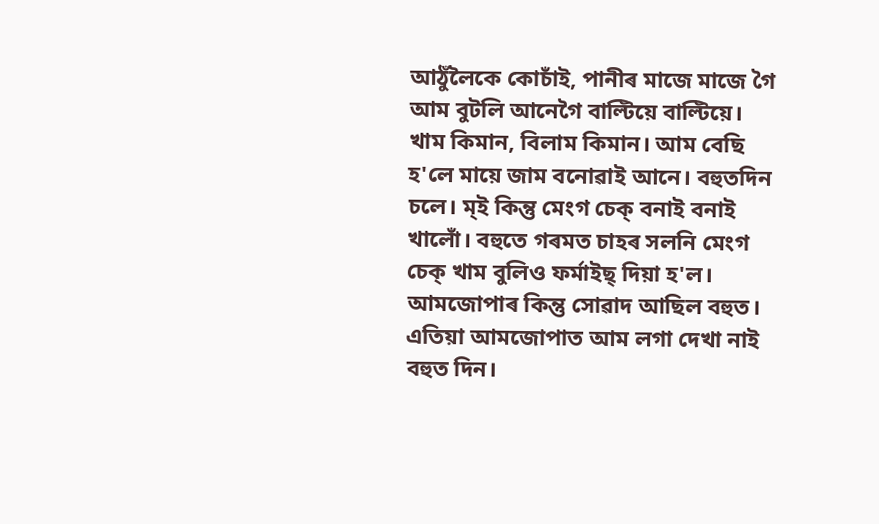আঠুঁলৈকে কোচাঁই, পানীৰ মাজে মাজে গৈ আম বুটলি আনেগৈ বাল্টিয়ে বাল্টিয়ে। খাম কিমান, বিলাম কিমান। আম বেছি হ'লে মায়ে জাম বনোৱাই আনে। বহুতদিন চলে। ম্ই কিন্তু মেংগ চেক্ বনাই বনাই খালোঁ। বহুতে গৰমত চাহৰ সলনি মেংগ চেক্ খাম বুলিও ফৰ্মাইছ্ দিয়া হ'ল। আমজোপাৰ কিন্তু সোৱাদ আছিল বহুত। এতিয়া আমজোপাত আম লগা দেখা নাই বহুত দিন।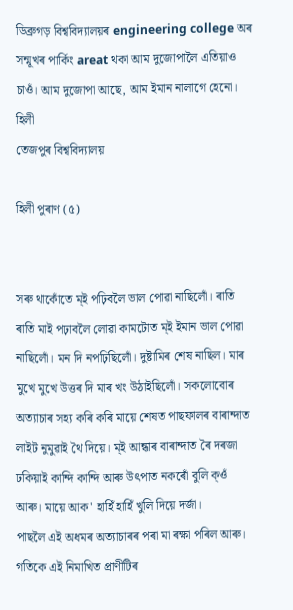ডিব্ৰুগড় বিশ্ৱবিদ্যালয়ৰ engineering college অৰ সন্মূখৰ পাৰ্কিং areat থকা আম দুজোপালৈ এতিয়াও চাওঁ। আম দুজোপা আছে, আম ইমান নালাগে হেনো।
হিলী
তেজপুৰ বিশ্ৱবিদ্যালয়

হিলী পুৰাণ (৫)


সৰু থাকোঁতে ম্ই পঢ়িবলৈ ভাল পোৱা নাছিলোঁ। ৰাতি ৰাতি মাই পঢ়াবলৈ লোৱা কামটোত ম্ই ইমান ভাল পোৱা নাছিলোঁ। মন দি নপঢ়িছিলোঁ। দুষ্টামিৰ শেষ নাছিল। মাৰ মুখে মুখে উত্তৰ দি মাৰ খং উঠাইছিলোঁ। সকলোবোৰ অত্যাচাৰ সহ্য কৰি কৰি মায়ে শেষত পাছফালৰ বাৰান্দাত লাইট নুমুৱাই থৈ দিয়ে। ম্ই আন্ধাৰ বাৰান্দাত ৰৈ দৰজা ঢকিয়াই কান্দি কান্দি আৰু উৎপাত নকৰোঁ বুলি ক্ওঁ আৰু। মায়ে আক' হাহিঁ হাহিঁ খুলি দিয়ে দৰ্জা।
পাছলৈ এই অধমৰ অত্যাচাৰৰ পৰা মা ৰক্ষা পৰিল আৰু। গতিকে এই নিমাখিত প্ৰাণীটিৰ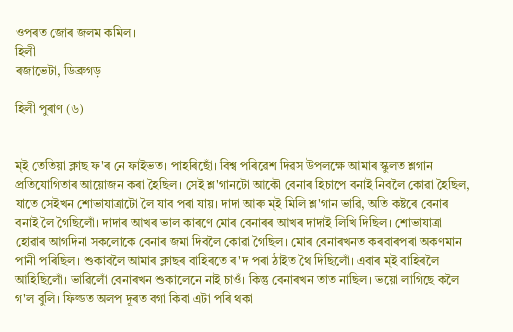ওপৰত জোৰ জলম কমিল।
হিলী
ৰজাভেটা, ডিব্ৰুগড়

হিলী পুৰাণ (৬)


ম্ই তেতিয়া ক্লাছ ফ'ৰ নে ফাইভত। পাহৰিছোঁ। বিশ্ৱ পৰিৱেশ দিৱস উপলক্ষে আমাৰ স্কুলত শ্লগান প্ৰতিযোগিতাৰ আয়োজন কৰা হৈছিল। সেই শ্ল'গানটো আকৌ বেনাৰ হিচাপে বনাই নিবলৈ কোৱা হৈছিল, যাতে সেইখন শোভাযাত্ৰাটো লৈ যাব পৰা যায়। দাদা আৰু ম্ই মিলি শ্ল'গান ভাৱি, অতি কষ্টৰে বেনাৰ বনাই লৈ গৈছিলোঁ। দাদাৰ আখৰ ভাল কাৰণে মোৰ বেনাৰৰ আখৰ দাদাই লিখি দিছিল। শোভাযাত্ৰা হোৱাৰ আগদিনা সকলোকে বেনাৰ জমা দিবলৈ কোৱা গৈছিল। মোৰ বেনাৰখনত কৰবাৰপৰা অকণমান পানী পৰিছিল। শুকাবলৈ আমাৰ ক্লাছৰ বাহিৰতে ৰ'দ পৰা ঠাইত থৈ দিছিলোঁ। এবাৰ ম্ই বাহিৰলৈ আহিছিলোঁ। ভাৱিলোঁ বেনাৰখন শুকালেনে নাই চাওঁ। কিন্তু বেনাৰখন তাত নাছিল। ভয়ো লাগিছে কলৈ গ'ল বুলি। ফিল্ডত অলপ দূৰত বগা কিবা এটা পৰি থকা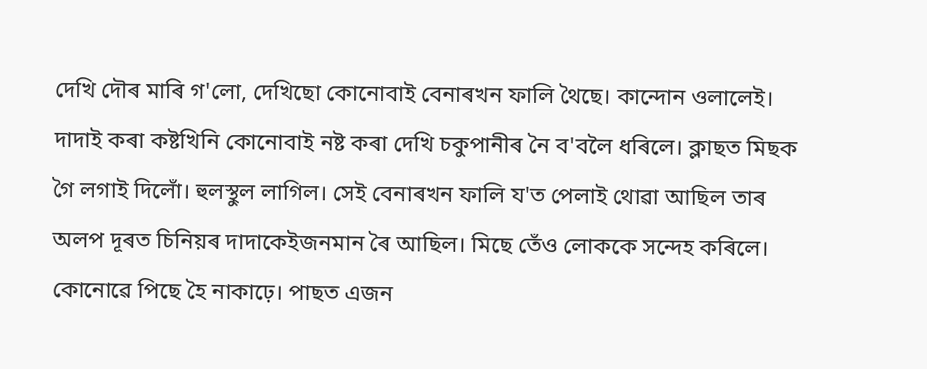দেখি দৌৰ মাৰি গ'লো, দেখিছো কোনোবাই বেনাৰখন ফালি থৈছে। কান্দোন ওলালেই। দাদাই কৰা কষ্টখিনি কোনোবাই নষ্ট কৰা দেখি চকুপানীৰ নৈ ব'বলৈ ধৰিলে। ক্লাছত মিছক গৈ লগাই দিলোঁ। হুলস্থুল লাগিল। সেই বেনাৰখন ফালি য'ত পেলাই থোৱা আছিল তাৰ অলপ দূৰত চিনিয়ৰ দাদাকেইজনমান ৰৈ আছিল। মিছে তেঁও লোককে সন্দেহ কৰিলে। কোনোৱে পিছে হৈ নাকাঢ়ে। পাছত এজন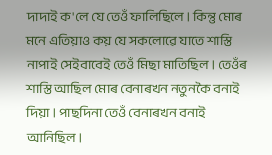দাদাই ক'লে যে তেওঁ ফালিছিলে। কিন্তু মোৰ মনে এতিয়াও কয় যে সকলোৱে যাতে শাস্তি নাপাই সেইবাবেই তেওঁ মিছা মাতিছিল। তেওঁৰ শাস্তি আছিল মোৰ বেনাৰখন নতুনকৈ বনাই দিয়া। পাছদিনা তেওঁ বেনাৰখন বনাই আনিছিল।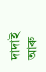দাদাই আৰু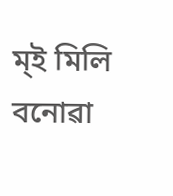ম্ই মিলি বনোৱা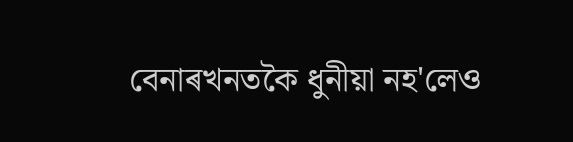বেনাৰখনতকৈ ধুনীয়া নহ'লেও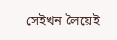সেইখন লৈয়েই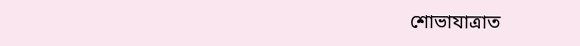শোভাযাত্ৰাত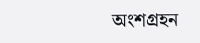অংশগ্ৰহন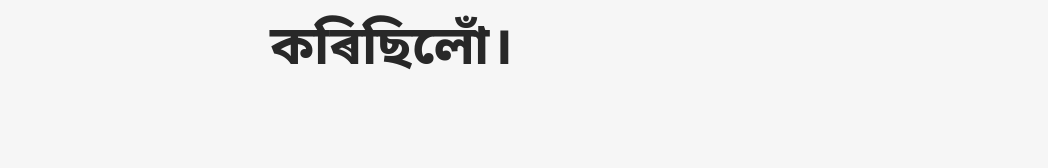কৰিছিলোঁ।